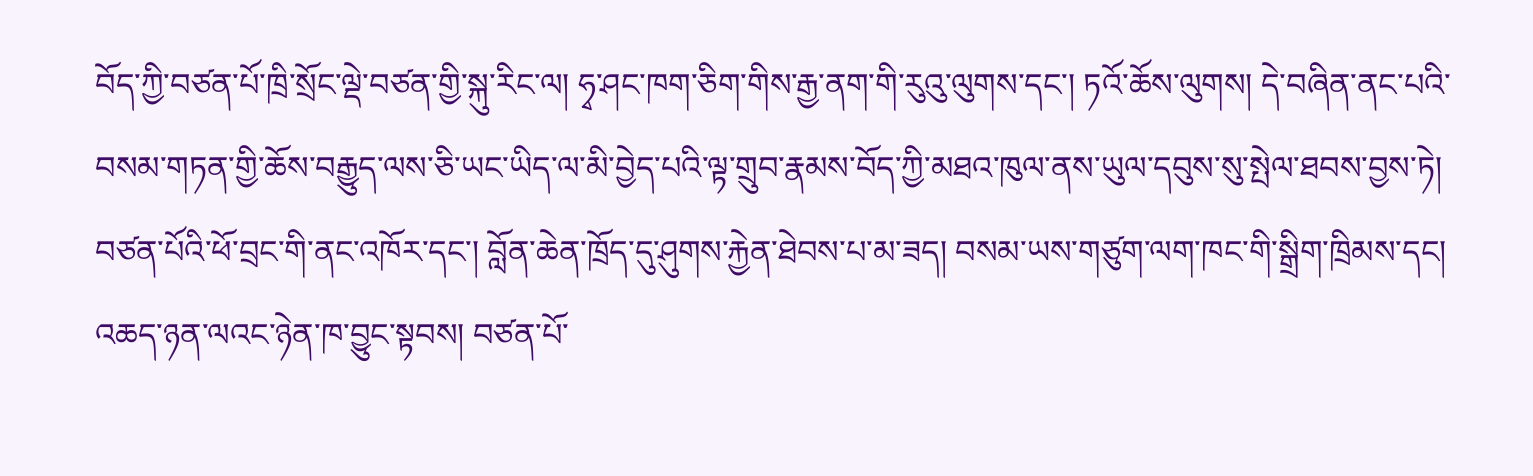བོད་ཀྱི་བཙན་པོ་ཁྲི་སྲོང་ལྡེ་བཙན་གྱི་སྐུ་རིང་ལ། ཧྭ་ཤང་ཁག་ཅིག་གིས་རྒྱ་ནག་གི་རུའུ་ལུགས་དང་། ཏའོ་ཆོས་ལུགས། དེ་བཞིན་ནང་པའི་བསམ་གཏན་གྱི་ཆོས་བརྒྱུད་ལས་ཅི་ཡང་ཡིད་ལ་མི་བྱེད་པའི་ལྟ་གྲུབ་རྣམས་བོད་ཀྱི་མཐའ་ཁུལ་ནས་ཡུལ་དབུས་སུ་སྤེལ་ཐབས་བྱས་ཏེ། བཙན་པོའི་ཕོ་བྲང་གི་ནང་འཁོར་དང་། བློན་ཆེན་ཁྲོད་དུ་ཤུགས་རྐྱེན་ཐེབས་པ་མ་ཟད། བསམ་ཡས་གཙུག་ལག་ཁང་གི་སྒྲིག་ཁྲིམས་དང། འཆད་ཉན་ལའང་ཉེན་ཁ་བྱུང་སྟབས། བཙན་པོ་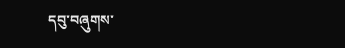དབུ་བཞུགས་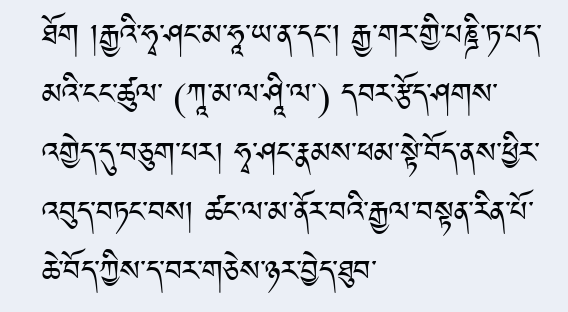ཐོག །རྒྱའི་ཧྭ་ཤང་མ་ཧཱ་ཡ་ན་དང་། རྒྱ་གར་གྱི་པཎྜི་ཏ་པད་མའི་ངང་ཚུལ་ (ཀཱ་མ་ལ་ཤཱི་ལ་) དབར་རྩོད་ཤགས་འགྱེད་དུ་བཅུག་པར། ཧྭ་ཤང་རྣམས་ཕམ་སྟེ་བོད་ནས་ཕྱིར་འབུད་བཏང་བས། ཚང་ལ་མ་ནོར་བའི་རྒྱལ་བསྟན་རིན་པོ་ཆེ་བོད་ཀྱིས་ད་བར་གཅེས་ཉར་བྱེད་ཐུབ་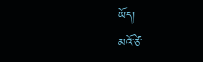ཡོད།
མའོ་ཙེ་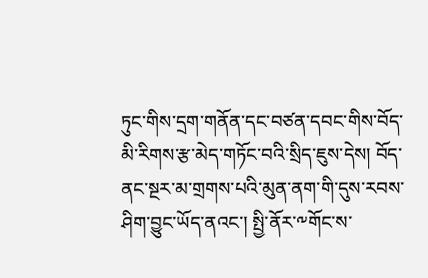ཏུང་གིས་དྲག་གནོན་དང་བཙན་དབང་གིས་བོད་མི་རིགས་རྩ་མེད་གཏོང་བའི་སྲིད་ཇུས་དེས། བོད་ནང་སྔར་མ་གྲགས་པའི་མུན་ནག་གི་དུས་རབས་ཤིག་བྱུང་ཡོད་ནའང་། སྤྱི་ནོར་༸གོང་ས་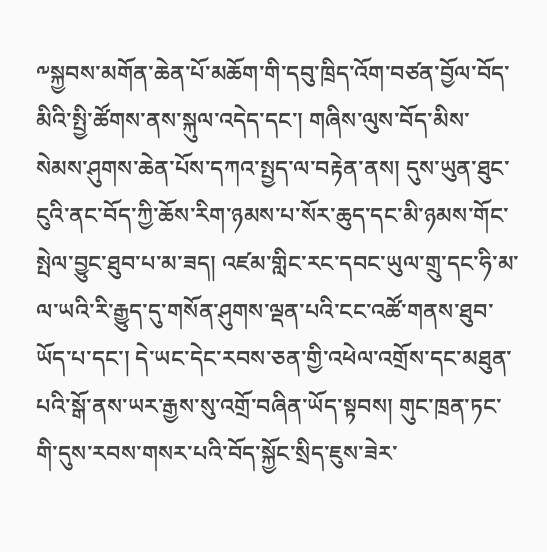༸སྐྱབས་མགོན་ཆེན་པོ་མཆོག་གི་དབུ་ཁྲིད་འོག་བཙན་བྱོལ་བོད་མིའི་སྤྱི་ཚོགས་ནས་སྐུལ་འདེད་དང་། གཞིས་ལུས་བོད་མིས་སེམས་ཤུགས་ཆེན་པོས་དཀའ་སྤྱད་ལ་བརྟེན་ནས། དུས་ཡུན་ཐུང་ངུའི་ནང་བོད་ཀྱི་ཆོས་རིག་ཉམས་པ་སོར་ཆུད་དང་མི་ཉམས་གོང་སྤེལ་བྱུང་ཐུབ་པ་མ་ཟད། འཛམ་གླིང་རང་དབང་ཡུལ་གྲུ་དང་ཧི་མ་ལ་ཡའི་རི་རྒྱུད་དུ་གསོན་ཤུགས་ལྡན་པའི་ངང་འཚོ་གནས་ཐུབ་ཡོད་པ་དང་། དེ་ཡང་དེང་རབས་ཅན་གྱི་འཕེལ་འགྲོས་དང་མཐུན་པའི་སྒོ་ནས་ཡར་རྒྱས་སུ་འགྲོ་བཞིན་ཡོད་སྟབས། གུང་ཁྲན་ཏང་གི་དུས་རབས་གསར་པའི་བོད་སྐྱོང་སྲིད་ཇུས་ཟེར་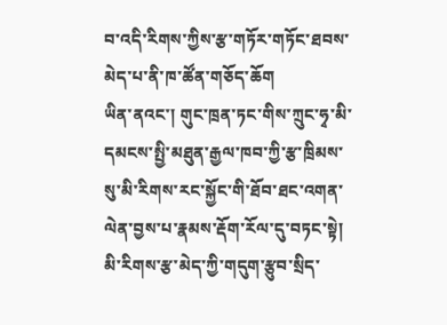བ་འདི་རིགས་ཀྱིས་རྩ་གཏོར་གཏོང་ཐབས་མེད་པ་ནི་ཁ་ཚོན་གཅོད་ཆོག
ཡིན་ནའང་། གུང་ཁྲན་ཏང་གིས་ཀྲུང་ཧྭ་མི་དམངས་སྤྱི་མཐུན་རྒྱལ་ཁབ་ཀྱི་རྩ་ཁྲིམས་སུ་མི་རིགས་རང་སྐྱོང་གི་ཐོབ་ཐང་འགན་ལེན་བྱས་པ་རྣམས་རྡོག་རོལ་དུ་བཏང་སྟེ། མི་རིགས་རྩ་མེད་ཀྱི་གདུག་རྩུབ་སྲིད་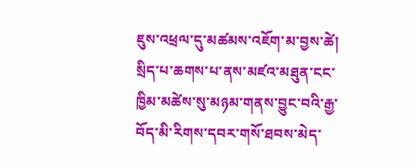ཇུས་འཕྲལ་དུ་མཚམས་འཇོག་མ་བྱས་ཚེ། སྲིད་པ་ཆགས་པ་ནས་མཛའ་མཐུན་ངང་ཁྱིམ་མཚེས་སུ་མཉམ་གནས་བྱུང་བའི་རྒྱ་བོད་མི་རིགས་དབར་གསོ་ཐབས་མེད་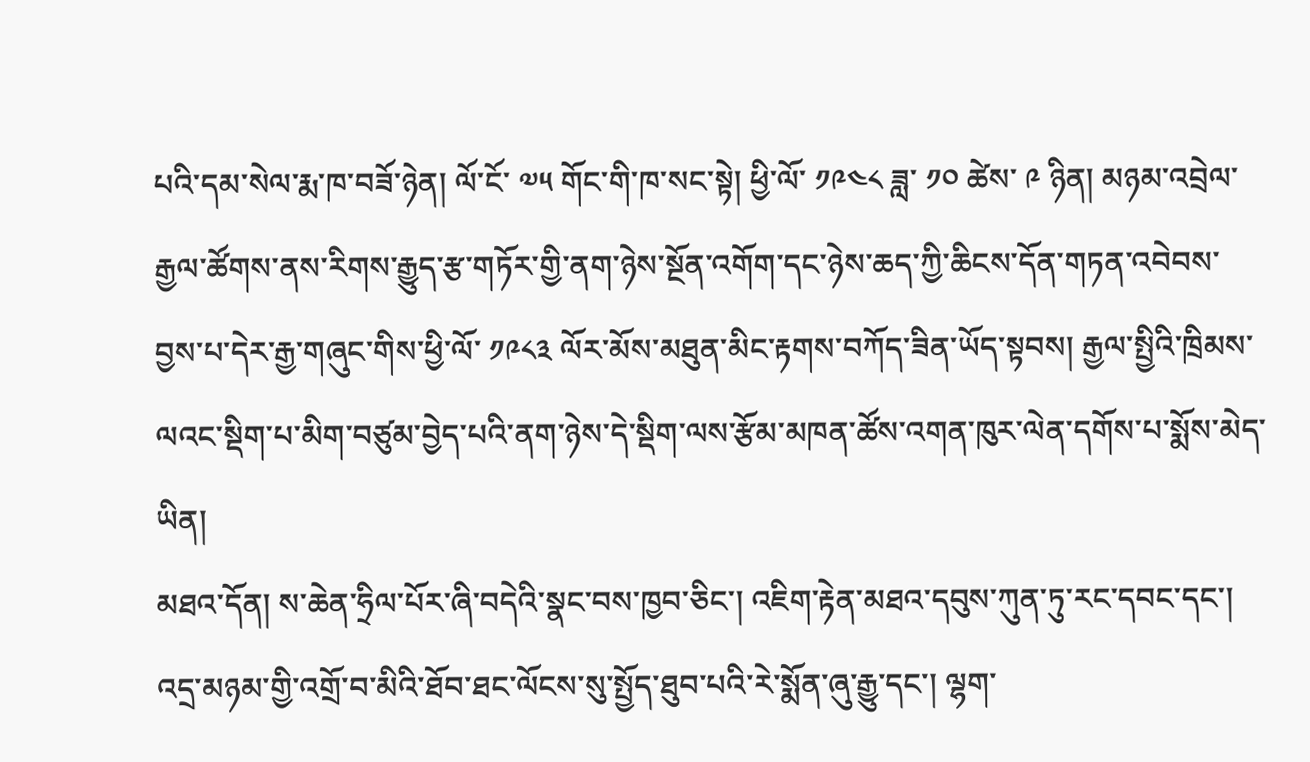པའི་དམ་སེལ་རྨ་ཁ་བཟོ་ཉེན། ལོ་ངོ་ ༧༥ གོང་གི་ཁ་སང་སྟེ། ཕྱི་ལོ་ ༡༩༤༨ ཟླ་ ༡༠ ཚེས་ ༩ ཉིན། མཉམ་འབྲེལ་རྒྱལ་ཚོགས་ནས་རིགས་རྒྱུད་རྩ་གཏོར་གྱི་ནག་ཉེས་སྔོན་འགོག་དང་ཉེས་ཆད་ཀྱི་ཆིངས་དོན་གཏན་འབེབས་བྱས་པ་དེར་རྒྱ་གཞུང་གིས་ཕྱི་ལོ་ ༡༩༨༣ ལོར་མོས་མཐུན་མིང་རྟགས་བཀོད་ཟིན་ཡོད་སྟབས། རྒྱལ་སྤྱིའི་ཁྲིམས་ལའང་སྡིག་པ་མིག་བཙུམ་བྱེད་པའི་ནག་ཉེས་དེ་སྡིག་ལས་རྩོམ་མཁན་ཚོས་འགན་ཁུར་ལེན་དགོས་པ་སྨོས་མེད་ཡིན།
མཐའ་དོན། ས་ཆེན་ཧྲིལ་པོར་ཞི་བདེའི་སྣང་བས་ཁྱབ་ཅིང་། འཇིག་རྟེན་མཐའ་དབུས་ཀུན་ཏུ་རང་དབང་དང་། འདྲ་མཉམ་གྱི་འགྲོ་བ་མིའི་ཐོབ་ཐང་ལོངས་སུ་སྤྱོད་ཐུབ་པའི་རེ་སྨོན་ཞུ་རྒྱུ་དང་། ལྷག་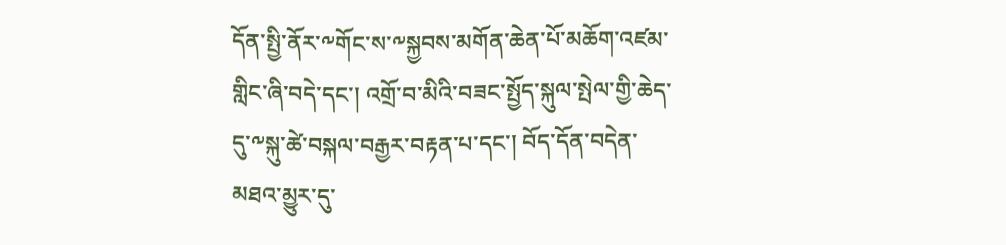དོན་སྤྱི་ནོར་༸གོང་ས་༸སྐྱབས་མགོན་ཆེན་པོ་མཆོག་འཛམ་གླིང་ཞི་བདེ་དང་། འགྲོ་བ་མིའི་བཟང་སྤྱོད་སྐུལ་སྤེལ་གྱི་ཆེད་དུ་༸སྐུ་ཚེ་བསྐལ་བརྒྱར་བརྟན་པ་དང་། བོད་དོན་བདེན་མཐའ་མྱུར་དུ་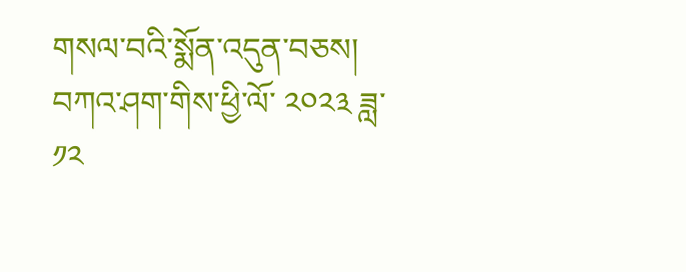གསལ་བའི་སྨོན་འདུན་བཅས། བཀའ་ཤག་གིས་ཕྱི་ལོ་ ༢༠༢༣ ཟླ་ ༡༢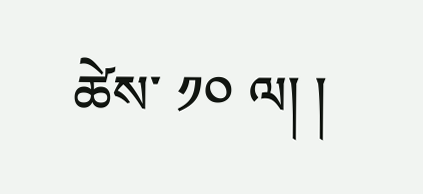ཚེས་ ༡༠ ལ། །